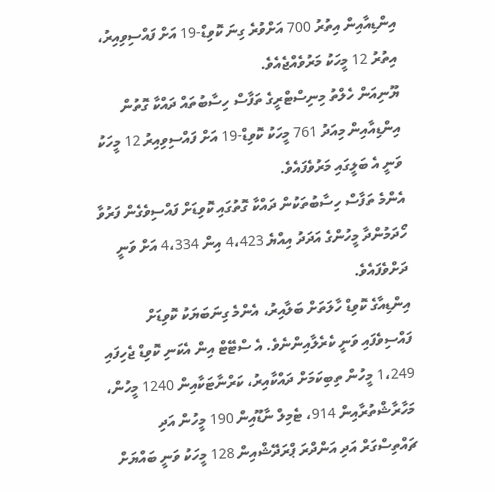އިންޑިއާއިން އިތުރު 700 އަށްވުރެ ގިނަ ކޮވިޑް-19 އަށް ފައްސިވިއިރު، އިތުރު 12 މީހަކު މަރުވެއްޖެއެވެ.
ޔޫނިއަން ހެލްތު މިނިސްޓްރީގެ ތަފާސް ހިސާބުތައް ދައްކާ ގޮތުން އިންޑިއާއިން މިއަދު 761 މީހަކު ކޮވިޑް-19 އަށް ފައްސިވިއިރު 12 މީހަކު ވަނީ އެ ބަލީގައި މަރުވެފައެވެ.
އެންމެ ތަފާސް ހިސާބުތަކުން ދައްކާ ގޮތުގައި ކޮވިޑަށް ފައްސިވެގެން ފަރުވާ ހޯދަމުންދާ މީހުންގެ އަދަދު އިއްޔެ 4،423 އިން 4،334 އަށް ވަނީ ދަށްވެފައެވެ.
އިންޑިއާގެ ކޮވިޑް ހާލަތަށް ބަލާއިރު، އެންމެ ގިނަބަޔަކު ކޮވިޑަށް ފައްސިވެފައި ވަނީ ކެރެލާއިންނެވެ. އެ ސްޓޭޓް އިން އެކަނި ކޮވިޑް ޖެހިފައި 1،249 މީހުން ތިބިކަމަށް ދައްކާއިރު، ކަރްނާޓަކާއިން 1240 މީހުން، މަހާރާޝްތުރާއިން 914، ޓެމިލް ނާޑޫއިން 190 މީހުން އަދި ޗައްތިސްގަރް އަދި އަންދްރަ ޕްރަދޭޝްއިން 128 މީހަކު ވަނީ ބައްޔަށް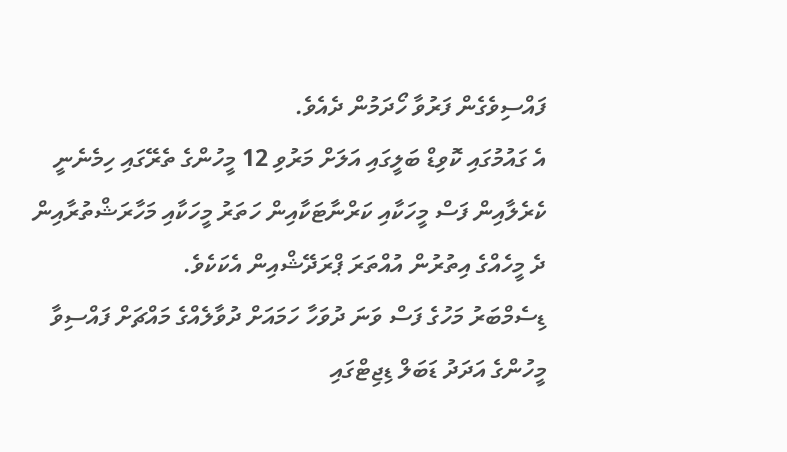ފައްސިވެގެން ފަރުވާ ހޯދަމުން ދެއެވެ.
އެ ގައުމުގައި ކޮވިޑް ބަލީގައި އަލަށް މަރުވި 12 މީހުންގެ ތެރޭގައި ހިމެނެނީ ކެރެލާއިން ފަސް މީހަކާއި ކަރްނާޓަކާއިން ހަތަރު މީހަކާއި މަހާރަޝްތުރާއިން ދެ މީހެއްގެ އިތުރުން އުއްތަރަ ޕްރަދޭޝްއިން އެކަކެވެ.
ޑިސެމްބަރު މަހުގެ ފަސް ވަނަ ދުވަހާ ހަމައަށް ދުވާލެއްގެ މައްޗަށް ފައްސިވާ މީހުންގެ އަދަދު ޑަބަލް ޑިޖިޓްގައި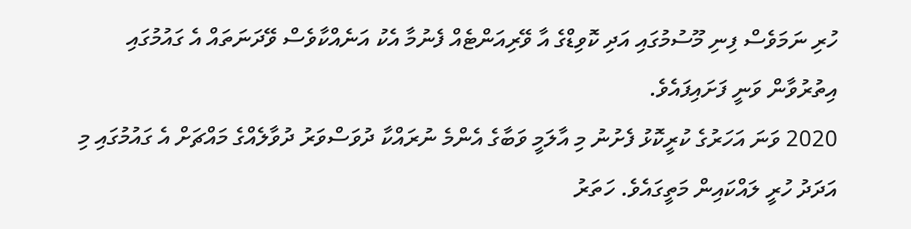ހުރި ނަމަވެސް ފިނި މޫސުމުގައި އަދި ކޮވިޑްގެ އާ ވޭރިއަންޓެއް ފެނުމާ އެކު އަނެއްކާވެސް ވޭދަނަތައް އެ ގައުމުގައި އިތުރުވާން ވަނީ ފަށައިފައެވެ.
2020 ވަނަ އަހަރުގެ ކުރީކޮޅު ފެށުނު މި އާލަމީ ވަބާގެ އެންމެ ނުރައްކާ ދުވަސްވަރު ދުވާލެއްގެ މައްޗަށް އެ ގައުމުގައި މި އަދަދު ހުރީ ލައްކައިން މަތީގައެވެ. ހަތަރު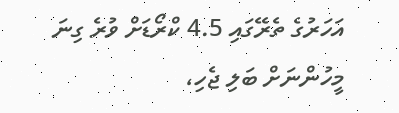އަހަރުގެ ތެރޭގައި 4.5 ކްރޯޑަށް ވުރެ ގިނަ މީހުންނަށް ބަލި ޖެހި،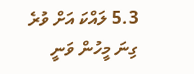5.3 ލައްކަ އަށް ވުރެ ގިނަ މީހުން ވަނީ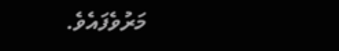މަރުވެފައެވެ.